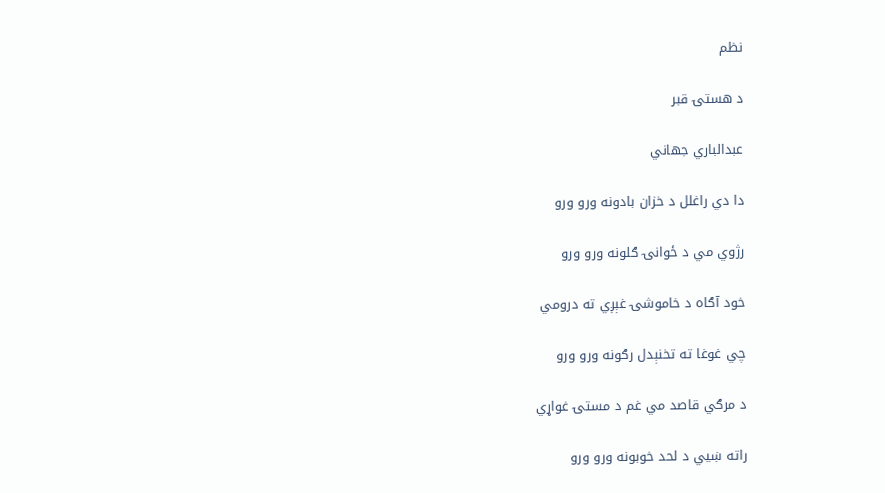نظم

د هستۍ قبر

عبدالباري جهاني

دا دي راغلل د خزان بادونه ورو ورو

رژوي مي د ځوانۍ ګلونه ورو ورو

خود آګاه د خاموشۍ غېږي ته درومي

چي غوغا ته تخنېدل رګونه ورو ورو

د مرګي قاصد مي غم د مستۍ غواړي

راته ښيي د لحد خوبونه ورو ورو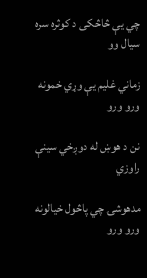چي يې څاڅکی د کوثره سره سيال وو

زماني غليم يې وړي خمونه ورو ورو

نن د هوښ له دوږخي سينې راوزي

مدهوشۍ چي پاڅول خيالونه ورو ورو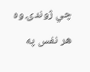چي ژوندۍ وه هر نفس په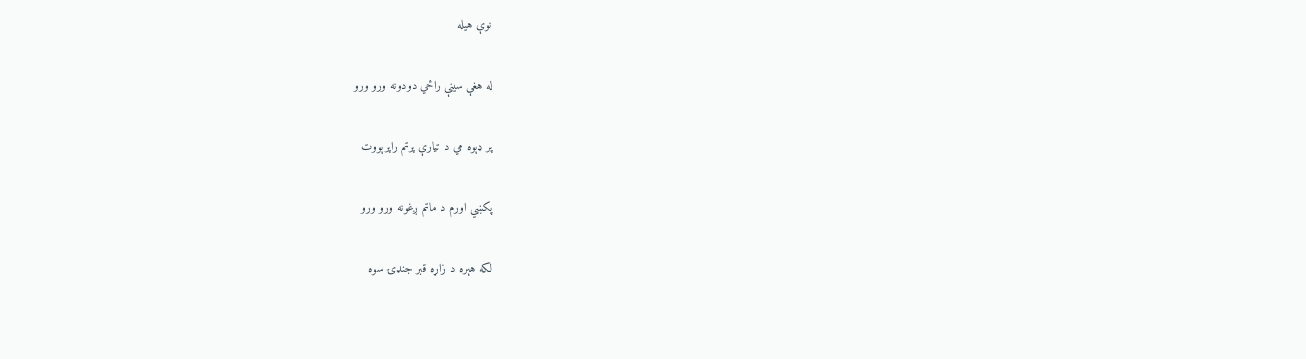نوې هيله

له هغې سينې راځي دودونه ورو ورو

پر ډېوه مي د تيارې پرتم راپرېووت

پکښي اورم د ماتم ږغونه ورو ورو

لکه هېره د زاړه قبر جنډۍ سوه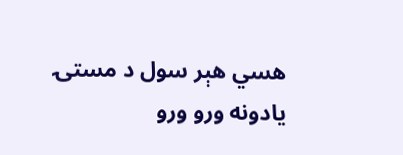هسي هېر سول د مستۍ يادونه ورو ورو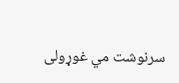سرنوشت مي غوړولی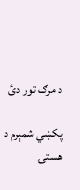د مرګ تور دئ

پکښي شمېرم د هستۍ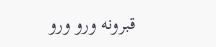قبرونه ورو ورو